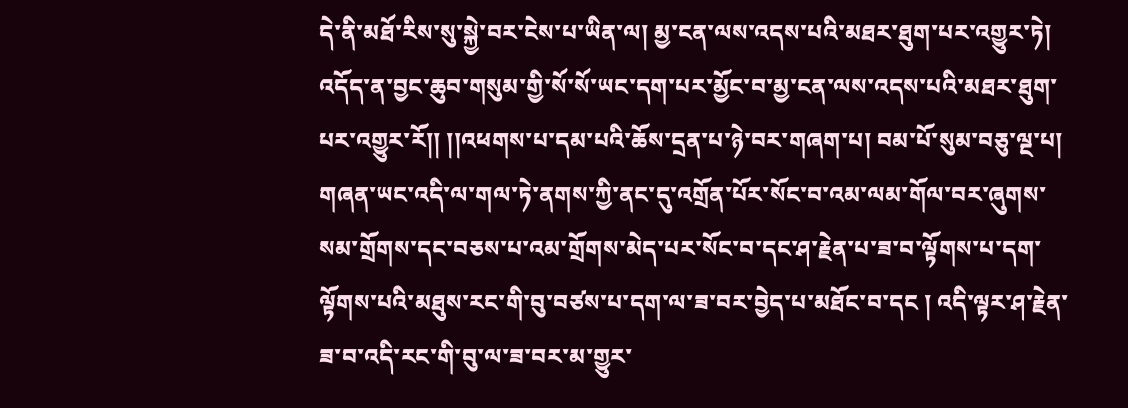དེ་ནི་མཐོ་རིས་སུ་སྐྱེ་བར་ངེས་པ་ཡིན་ལ། མྱ་ངན་ལས་འདས་པའི་མཐར་ཐུག་པར་འགྱུར་ཏེ། འདོད་ན་བྱང་ཆུབ་གསུམ་གྱི་སོ་སོ་ཡང་དག་པར་མྱོང་བ་མྱ་ངན་ལས་འདས་པའི་མཐར་ཐུག་པར་འགྱུར་རོ།། །།འཕགས་པ་དམ་པའི་ཆོས་དྲན་པ་ཉེ་བར་གཞག་པ། བམ་པོ་སུམ་བཅུ་ལྔ་པ། གཞན་ཡང་འདི་ལ་གལ་ཏེ་ནགས་ཀྱི་ནང་དུ་འགྲོན་པོར་སོང་བ་འམ་ལམ་གོལ་བར་ཞུགས་སམ་གྲོགས་དང་བཅས་པ་འམ་གྲོགས་མེད་པར་སོང་བ་དང་ཤ་རྗེན་པ་ཟ་བ་ལྟོགས་པ་དག་ལྟོགས་པའི་མཐུས་རང་གི་བུ་བཙས་པ་དག་ལ་ཟ་བར་བྱེད་པ་མཐོང་བ་དང ། འདི་ལྟར་ཤ་རྗེན་ཟ་བ་འདི་རང་གི་བུ་ལ་ཟ་བར་མ་གྱུར་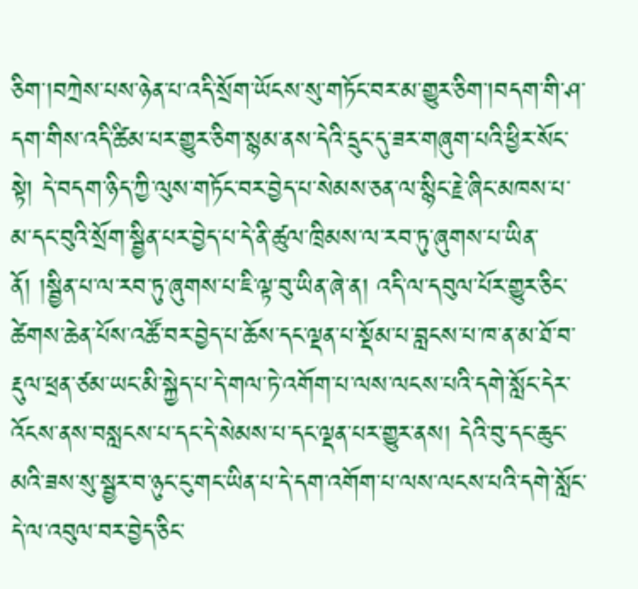ཅིག་།བཀྲེས་པས་ཉེན་པ་འདི་སྲོག་ཡོངས་སུ་གཏོང་བར་མ་གྱུར་ཅིག་།བདག་གི་ཤ་དག་གིས་འདི་ཚིམ་པར་གྱུར་ཅིག་སྙམ་ནས་དེའི་དྲུང་དུ་ཟར་གཞུག་པའི་ཕྱིར་སོང་སྟེ། དེ་བདག་ཉིད་ཀྱི་ལུས་གཏོང་བར་བྱེད་པ་སེམས་ཅན་ལ་སྙིང་རྗེ་ཞིང་མཁས་པ་མ་དང་བུའི་སྲོག་སྦྱིན་པར་བྱེད་པ་དེ་ནི་ཚུལ་ཁྲིམས་ལ་རབ་ཏུ་ཞུགས་པ་ཡིན་ནོ། །སྦྱིན་པ་ལ་རབ་ཏུ་ཞུགས་པ་ཇི་ལྟ་བུ་ཡིན་ཞེ་ན། འདི་ལ་དབུལ་པོར་གྱུར་ཅིང་ཚེགས་ཆེན་པོས་འཚོ་བར་བྱེད་པ་ཆོས་དང་ལྡན་པ་སྡོམ་པ་བླངས་པ་ཁ་ན་མ་ཐོ་བ་རྡུལ་ཕྲན་ཙམ་ཡང་མི་སྐྱེད་པ་དེ་གལ་ཏེ་འགོག་པ་ལས་ལངས་པའི་དགེ་སློང་དེར་འོངས་ནས་བསླངས་པ་དང་དེ་སེམས་པ་དང་ལྡན་པར་གྱུར་ནས། དེའི་བུ་དང་ཆུང་མའི་ཟས་སུ་སྦྱར་བ་ཉུང་ངུ་གང་ཡིན་པ་དེ་དག་འགོག་པ་ལས་ལངས་པའི་དགེ་སློང་དེ་ལ་འབུལ་བར་བྱེད་ཅིང་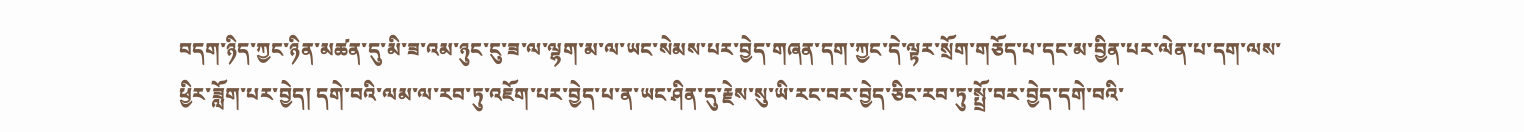བདག་ཉིད་ཀྱང་ཉིན་མཚན་དུ་མི་ཟ་འམ་ཉུང་ངུ་ཟ་ལ་ལྷག་མ་ལ་ཡང་སེམས་པར་བྱེད་གཞན་དག་ཀྱང་དེ་ལྟར་སྲོག་གཅོད་པ་དང་མ་བྱིན་པར་ལེན་པ་དག་ལས་ཕྱིར་ཟློག་པར་བྱེད། དགེ་བའི་ལམ་ལ་རབ་ཏུ་འཇོག་པར་བྱེད་པ་ན་ཡང་ཤིན་དུ་རྗེས་སུ་ཡི་རང་བར་བྱེད་ཅིང་རབ་ཏུ་སྤྲོ་བར་བྱེད་དགེ་བའི་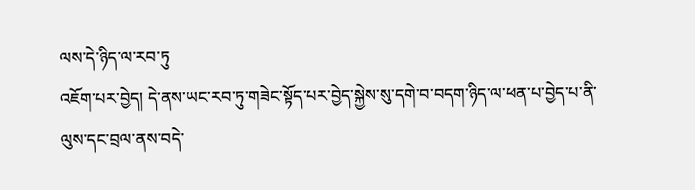ལས་དེ་ཉིད་ལ་རབ་ཏུ
འཇོག་པར་བྱེད། དེ་ནས་ཡང་རབ་ཏུ་གཟེང་སྟོད་པར་བྱེད་སྐྱེས་སུ་དགེ་བ་བདག་ཉིད་ལ་ཕན་པ་བྱེད་པ་ནི་ལུས་དང་བྲལ་ནས་བདེ་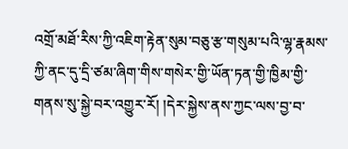འགྲོ་མཐོ་རིས་ཀྱི་འཇིག་རྟེན་སུམ་བཅུ་རྩ་གསུམ་པའི་ལྷ་རྣམས་ཀྱི་ནང་དུ་དྲི་ཙམ་ཞིག་གིས་གསེར་གྱི་ཡོན་ཏན་གྱི་ཁྱིམ་གྱི་གནས་སུ་སྐྱེ་བར་འགྱུར་རོ། །དེར་སྐྱེས་ནས་ཀྱང་ལས་བྱ་བ་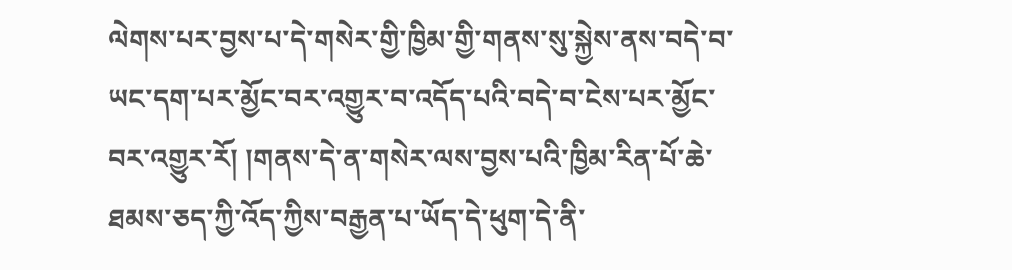ལེགས་པར་བྱས་པ་དེ་གསེར་གྱི་ཁྱིམ་གྱི་གནས་སུ་སྐྱེས་ནས་བདེ་བ་ཡང་དག་པར་མྱོང་བར་འགྱུར་བ་འདོད་པའི་བདེ་བ་ངེས་པར་མྱོང་བར་འགྱུར་རོ། །གནས་དེ་ན་གསེར་ལས་བྱས་པའི་ཁྱིམ་རིན་པོ་ཆེ་ཐམས་ཅད་ཀྱི་འོད་ཀྱིས་བརྒྱན་པ་ཡོད་དེ་ཕུག་དེ་ནི་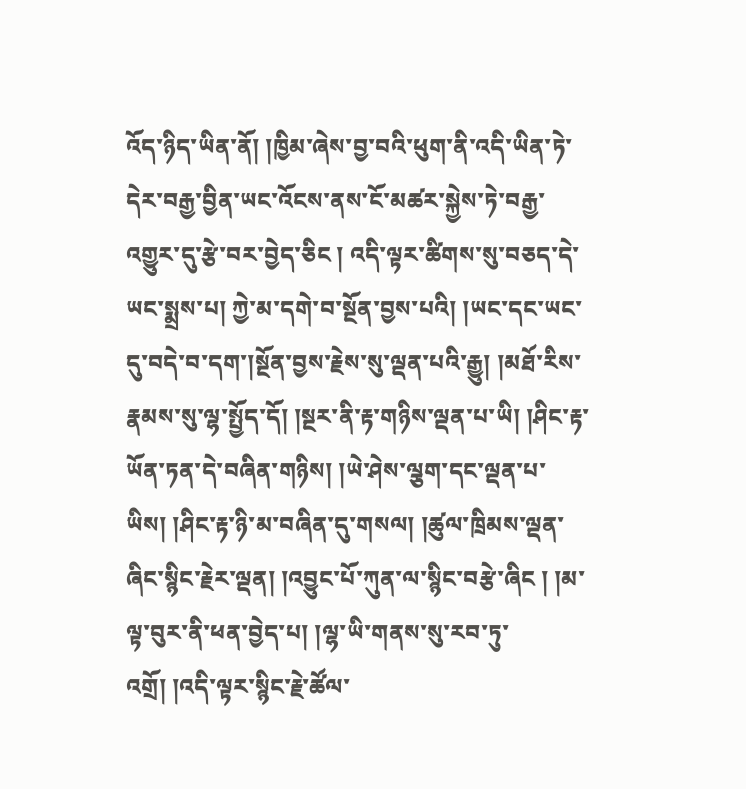འོད་ཉིད་ཡིན་ནོ། །ཁྱིམ་ཞེས་བྱ་བའི་ཕུག་ནི་འདི་ཡིན་ཏེ་དེར་བརྒྱ་བྱིན་ཡང་འོངས་ནས་ངོ་མཚར་སྐྱེས་ཏེ་བརྒྱ་འགྱུར་དུ་རྩེ་བར་བྱེད་ཅིང ། འདི་ལྟར་ཚིགས་སུ་བཅད་དེ་ཡང་སྨྲས་པ། ཀྱེ་མ་དགེ་བ་སྔོན་བྱས་པའི། །ཡང་དང་ཡང་དུ་བདེ་བ་དག་།སྔོན་བྱས་རྗེས་སུ་ལྡན་པའི་རྒྱུ། །མཐོ་རིས་རྣམས་སུ་ལྷ་སྤྱོད་དོ། །སྔར་ནི་རྟ་གཉིས་ལྡན་པ་ཡི། །ཤིང་རྟ་ཡོན་ཏན་དེ་བཞིན་གཉིས། །ཡེ་ཤེས་ལྕག་དང་ལྡན་པ་ཡིས། །ཤིང་རྟ་ཉི་མ་བཞིན་དུ་གསལ། །ཚུལ་ཁྲིམས་ལྡན་ཞིང་སྙིང་རྗེར་ལྡན། །འབྱུང་པོ་ཀུན་ལ་སྙིང་བརྩེ་ཞིང ། །མ་ལྟ་བུར་ནི་ཕན་བྱེད་པ། །ལྷ་ཡི་གནས་སུ་རབ་ཏུ་འགྲོ། །འདི་ལྟར་སྙིང་རྗེ་ཚོལ་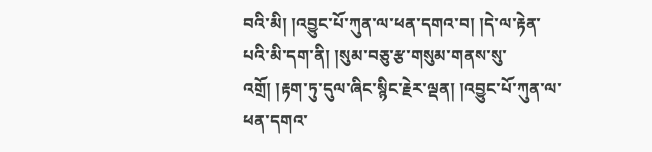བའི་མི། །འབྱུང་པོ་ཀུན་ལ་ཕན་དགའ་བ། །དེ་ལ་རྟེན་པའི་མི་དག་ནི། །སུམ་བཅུ་རྩ་གསུམ་གནས་སུ་འགྲོ། །རྟག་ཏུ་དུལ་ཞིང་སྙིང་རྗེར་ལྡན། །འབྱུང་པོ་ཀུན་ལ་ཕན་དགའ་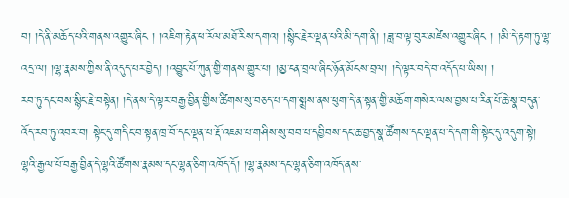བ། །དེ་ནི་མཆོད་པའི་གནས་འགྱུར་ཞིང ། །འཇིག་རྟེན་ཕ་རོལ་མཐོ་རིས་དགའ། །སྙིང་རྗེར་ལྡན་པའི་མི་དག་ནི། །ཟླ་བ་ལྟ་བུར་མཛེས་འགྱུར་ཞིང ། །མི་དེ་རྟག་ཏུ་ལྷ་འདྲ་ལ། །ལྷ་རྣམས་ཀྱིས་ནི་འདུད་པར་བྱེད། །འབྱུང་པོ་ཀུན་གྱི་གནས་གྱུར་པ། །མྱ་ངན་བྲལ་ཞིང་ཉོན་མོངས་བྲལ། །དེ་ལྟར་བདེ་བ་འདོད་པ་ཡིས། །
རབ་ཏུ་དང་བས་སྙིང་རྗེ་བསྟེན། །དེ་ནས་དེ་ལྟར་བརྒྱ་བྱིན་གྱིས་ཚིགས་སུ་བཅད་པ་དག་སྨྲས་ནས་ཕུག་དེ་ན་སྟན་གྱི་མཆོག་གསེར་ལས་བྱས་པ་རིན་པོ་ཆེ་སྣ་བདུན་འོད་རབ་ཏུ་འབར་བ། སྟེང་དུ་གདིང་བ་སྟན་ཁྲ་བོ་དང་ལྡན་པ་རྡོ་འཇམ་པ་གཤིས་སུ་བབ་པ་དབྱིབས་དང་ཆ་བྱད་སྣ་ཚོགས་དང་ལྡན་པ་དེ་དག་གི་སྟེང་དུ་འདུག་སྟེ། ལྷའི་རྒྱལ་པོ་བརྒྱ་བྱིན་དེ་ལྷའི་ཚོགས་རྣམས་དང་ལྷན་ཅིག་འཁོད་དོ། །ལྷ་རྣམས་དང་ལྷན་ཅིག་འཁོད་ནས་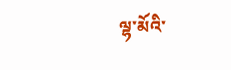ལྷ་མོའི་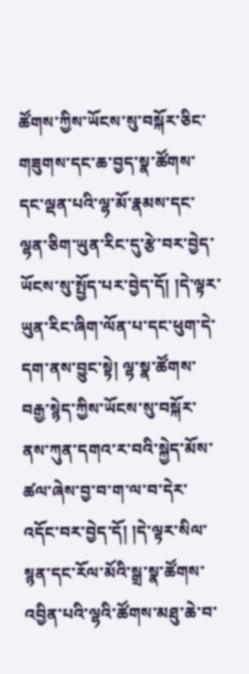ཚོགས་ཀྱིས་ཡོངས་སུ་བསྐོར་ཅིང་གཟུགས་དང་ཆ་བྱད་སྣ་ཚོགས་དང་ལྡན་པའི་ལྷ་མོ་རྣམས་དང་ལྷན་ཅིག་ཡུན་རིང་དུ་རྩེ་བར་བྱེད་ཡོངས་སུ་སྤྱོད་པར་བྱེད་དོ། །དེ་ལྟར་ཡུན་རིང་ཞིག་ལོན་པ་དང་ཕུག་དེ་དག་ནས་བྱུང་སྟེ། ལྷ་སྣ་ཚོགས་བརྒྱ་སྙེད་ཀྱིས་ཡོངས་སུ་བསྐོར་ནས་ཀུན་དགའ་ར་བའི་སྐྱེད་མོས་ཚལ་ཞེས་བྱ་བ་ག་ལ་བ་དེར་འདོང་བར་བྱེད་དོ། །དེ་ལྟར་སིལ་སྙན་དང་རོལ་མོའི་སྒྲ་སྣ་ཚོགས་འབྱིན་པའི་ལྷའི་ཚོགས་མཐུ་ཆེ་བ་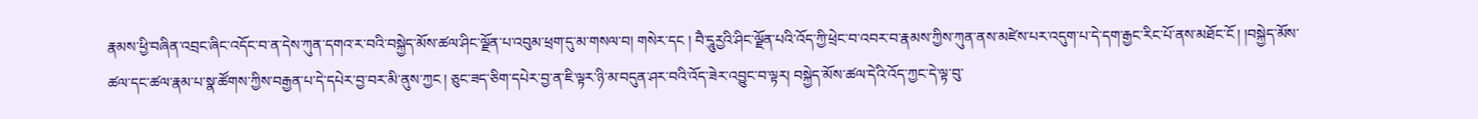རྣམས་ཕྱི་བཞིན་འབྲང་ཞིང་འདོང་བ་ན་དེས་ཀུན་དགའ་ར་བའི་བསྐྱེད་མོས་ཚལ་ཤིང་ལྗོན་པ་འབུམ་ཕྲག་དུ་མ་གསལ་བ། གསེར་དང ། བཻ་དཱུརྱའི་ཤིང་ལྗོན་པའི་འོད་ཀྱི་ཕྲེང་བ་འབར་བ་རྣམས་ཀྱིས་ཀུན་ནས་མཛེས་པར་འདུག་པ་དེ་དག་རྒྱང་རིང་པོ་ནས་མཐོང་ངོ ། །བསྐྱེད་མོས་ཚལ་དང་ཚལ་རྣམ་པ་སྣ་ཚོགས་ཀྱིས་བརྒྱན་པ་དེ་དཔེར་བྱ་བར་མི་ནུས་ཀྱང ། ཅུང་ཟད་ཅིག་དཔེར་བྱ་ན་ཇི་ལྟར་ཉི་མ་བདུན་ཤར་བའི་འོད་ཟེར་འབྱུང་བ་ལྟར། བསྐྱེད་མོས་ཚལ་དེའི་འོད་ཀྱང་དེ་ལྟ་བུ་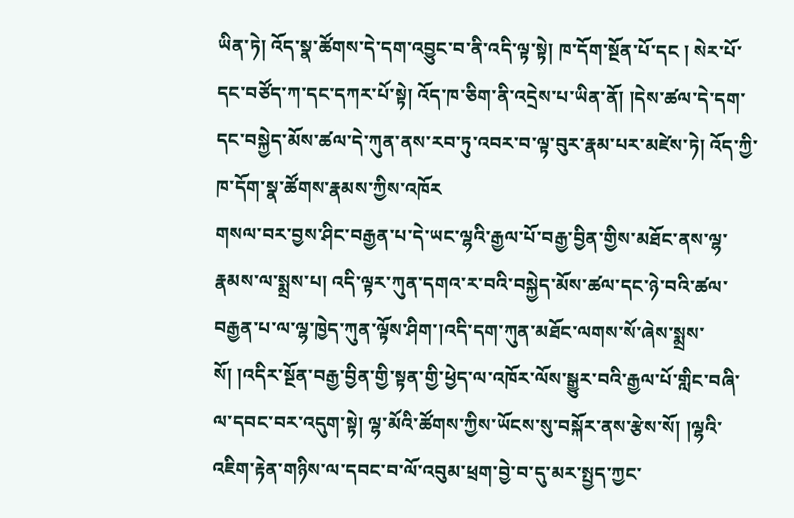ཡིན་ཏེ། འོད་སྣ་ཚོགས་དེ་དག་འབྱུང་བ་ནི་འདི་ལྟ་སྟེ། ཁ་དོག་སྔོན་པོ་དང ། སེར་པོ་དང་བཙོད་ཀ་དང་དཀར་པོ་སྟེ། འོད་ཁ་ཅིག་ནི་འདྲེས་པ་ཡིན་ནོ། །དེས་ཚལ་དེ་དག་དང་བསྐྱེད་མོས་ཚལ་དེ་ཀུན་ནས་རབ་ཏུ་འབར་བ་ལྟ་བུར་རྣམ་པར་མཛེས་ཏེ། འོད་ཀྱི་ཁ་དོག་སྣ་ཚོགས་རྣམས་ཀྱིས་འཁོར
གསལ་བར་བྱས་ཤིང་བརྒྱན་པ་དེ་ཡང་ལྷའི་རྒྱལ་པོ་བརྒྱ་བྱིན་གྱིས་མཐོང་ནས་ལྷ་རྣམས་ལ་སྨྲས་པ། འདི་ལྟར་ཀུན་དགའ་ར་བའི་བསྐྱེད་མོས་ཚལ་དང་ཉེ་བའི་ཚལ་བརྒྱན་པ་ལ་ལྷ་ཁྱེད་ཀུན་ལྟོས་ཤིག་།འདི་དག་ཀུན་མཐོང་ལགས་སོ་ཞེས་སྨྲས་སོ། །འདིར་སྔོན་བརྒྱ་བྱིན་གྱི་སྟན་གྱི་ཕྱེད་ལ་འཁོར་ལོས་སྒྱུར་བའི་རྒྱལ་པོ་གླིང་བཞི་ལ་དབང་བར་འདུག་སྟེ། ལྷ་མོའི་ཚོགས་ཀྱིས་ཡོངས་སུ་བསྐོར་ནས་རྩེས་སོ། །ལྷའི་འཇིག་རྟེན་གཉིས་ལ་དབང་བ་ལོ་འབུམ་ཕྲག་བྱེ་བ་དུ་མར་སྤྱད་ཀྱང་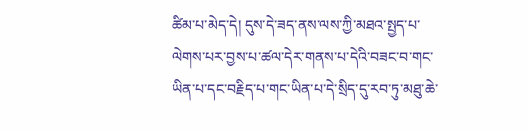ཚིམ་པ་མེད་དེ། དུས་དེ་ཟད་ནས་ལས་ཀྱི་མཐའ་སྤྱད་པ་ལེགས་པར་བྱས་པ་ཚལ་དེར་གནས་པ་དེའི་བཟང་བ་གང་ཡིན་པ་དང་བརྗིད་པ་གང་ཡིན་པ་དེ་སྲིད་དུ་རབ་ཏུ་མཐུ་ཆེ་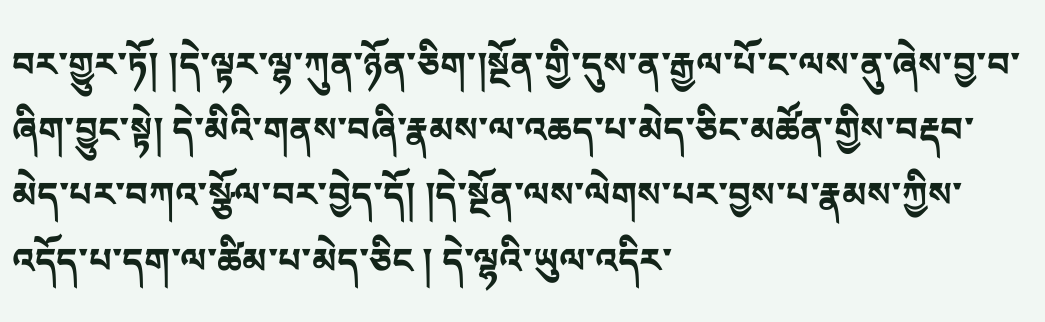བར་གྱུར་ཏོ། །དེ་ལྟར་ལྷ་ཀུན་ཉོན་ཅིག་།སྔོན་གྱི་དུས་ན་རྒྱལ་པོ་ང་ལས་ནུ་ཞེས་བྱ་བ་ཞིག་བྱུང་སྟེ། དེ་མིའི་གནས་བཞི་རྣམས་ལ་འཆད་པ་མེད་ཅིང་མཚོན་གྱིས་བརྡབ་མེད་པར་བཀའ་སྩོལ་བར་བྱེད་དོ། །དེ་སྔོན་ལས་ལེགས་པར་བྱས་པ་རྣམས་ཀྱིས་འདོད་པ་དག་ལ་ཚིམ་པ་མེད་ཅིང ། དེ་ལྷའི་ཡུལ་འདིར་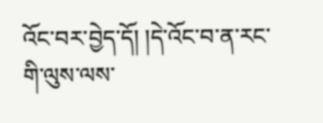འོང་བར་བྱེད་དོ། །དེ་འོང་བ་ན་རང་གི་ལུས་ལས་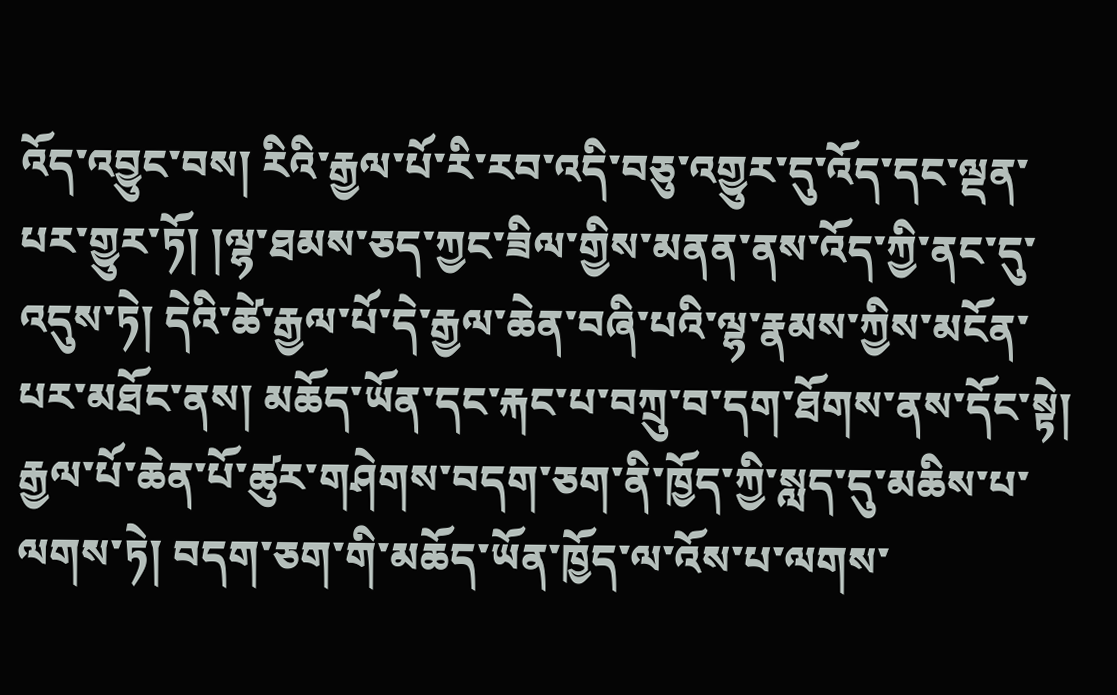འོད་འབྱུང་བས། རིའི་རྒྱལ་པོ་རི་རབ་འདི་བཅུ་འགྱུར་དུ་འོད་དང་ལྡན་པར་གྱུར་ཏོ། །ལྷ་ཐམས་ཅད་ཀྱང་ཟིལ་གྱིས་མནན་ནས་འོད་ཀྱི་ནང་དུ་འདུས་ཏེ། དེའི་ཚེ་རྒྱལ་པོ་དེ་རྒྱལ་ཆེན་བཞི་པའི་ལྷ་རྣམས་ཀྱིས་མངོན་པར་མཐོང་ནས། མཆོད་ཡོན་དང་རྐང་པ་བཀྲུ་བ་དག་ཐོགས་ནས་དོང་སྟེ། རྒྱལ་པོ་ཆེན་པོ་ཚུར་གཤེགས་བདག་ཅག་ནི་ཁྱོད་ཀྱི་སླད་དུ་མཆིས་པ་ལགས་ཏེ། བདག་ཅག་གི་མཆོད་ཡོན་ཁྱོད་ལ་འོས་པ་ལགས་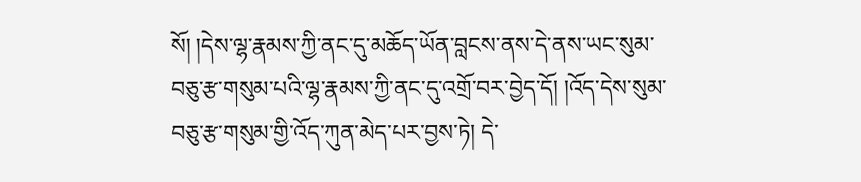སོ། །དེས་ལྷ་རྣམས་ཀྱི་ནང་དུ་མཆོད་ཡོན་བླངས་ནས་དེ་ནས་ཡང་སུམ་བཅུ་རྩ་གསུམ་པའི་ལྷ་རྣམས་ཀྱི་ནང་དུ་འགྲོ་བར་བྱེད་དོ། །འོད་དེས་སུམ་བཅུ་རྩ་གསུམ་གྱི་འོད་ཀུན་མེད་པར་བྱས་ཏེ། དེ་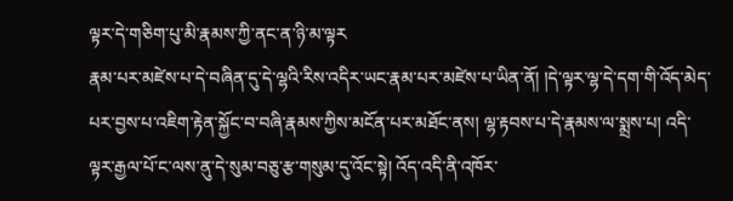ལྟར་དེ་གཅིག་པུ་མི་རྣམས་ཀྱི་ནང་ན་ཉི་མ་ལྟར
རྣམ་པར་མཛེས་པ་དེ་བཞིན་དུ་དེ་ལྷའི་རིས་འདིར་ཡང་རྣམ་པར་མཛེས་པ་ཡིན་ནོ། །དེ་ལྟར་ལྷ་དེ་དག་གི་འོད་མེད་པར་བྱས་པ་འཇིག་རྟེན་སྐྱོང་བ་བཞི་རྣམས་ཀྱིས་མངོན་པར་མཐོང་ནས། ལྷ་རྟབས་པ་དེ་རྣམས་ལ་སྨྲས་པ། འདི་ལྟར་རྒྱལ་པོ་ང་ལས་ནུ་དེ་སུམ་བཅུ་རྩ་གསུམ་དུ་འོང་སྟེ། འོད་འདི་ནི་འཁོར་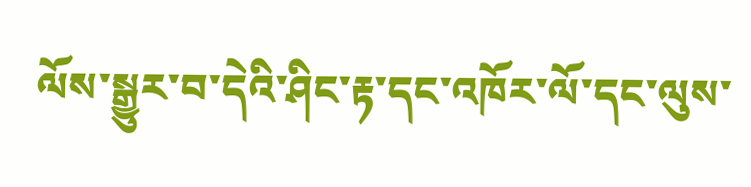ལོས་སྒྱུར་བ་དེའི་ཤིང་རྟ་དང་འཁོར་ལོ་དང་ལུས་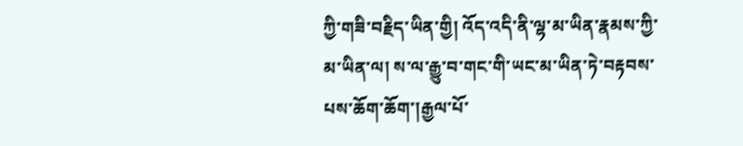ཀྱི་གཟི་བརྗིད་ཡིན་གྱི། འོད་འདི་ནི་ལྷ་མ་ཡིན་རྣམས་ཀྱི་མ་ཡིན་ལ། ས་ལ་རྒྱུ་བ་གང་གི་ཡང་མ་ཡིན་ཏེ་བརྟབས་པས་ཆོག་ཆོག་།རྒྱལ་པོ་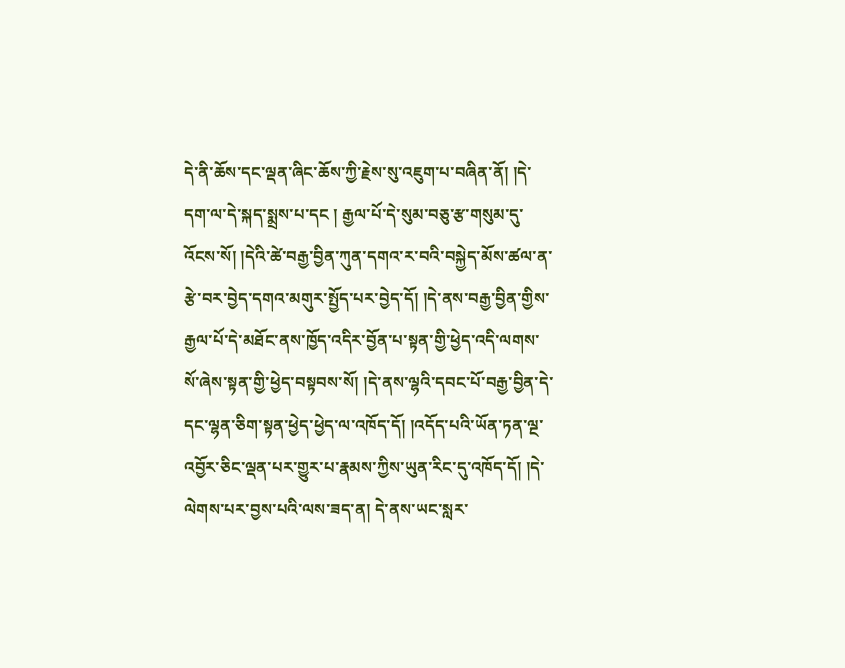དེ་ནི་ཆོས་དང་ལྡན་ཞིང་ཆོས་ཀྱི་རྗེས་སུ་འཇུག་པ་བཞིན་ནོ། །དེ་དག་ལ་དེ་སྐད་སྨྲས་པ་དང ། རྒྱལ་པོ་དེ་སུམ་བཅུ་རྩ་གསུམ་དུ་འོངས་སོ། །དེའི་ཚེ་བརྒྱ་བྱིན་ཀུན་དགའ་ར་བའི་བསྐྱེད་མོས་ཚལ་ན་རྩེ་བར་བྱེད་དགའ་མགུར་སྤྱོད་པར་བྱེད་དོ། །དེ་ནས་བརྒྱ་བྱིན་གྱིས་རྒྱལ་པོ་དེ་མཐོང་ནས་ཁྱོད་འདིར་བྱོན་པ་སྟན་གྱི་ཕྱེད་འདི་ལགས་སོ་ཞེས་སྟན་གྱི་ཕྱེད་བསྟབས་སོ། །དེ་ནས་ལྷའི་དབང་པོ་བརྒྱ་བྱིན་དེ་དང་ལྷན་ཅིག་སྟན་ཕྱེད་ཕྱེད་ལ་འཁོད་དོ། །འདོད་པའི་ཡོན་ཏན་ལྔ་འབྱོར་ཅིང་ལྡན་པར་གྱུར་པ་རྣམས་ཀྱིས་ཡུན་རིང་དུ་འཁོད་དོ། །དེ་ལེགས་པར་བྱས་པའི་ལས་ཟད་ན། དེ་ནས་ཡང་སླར་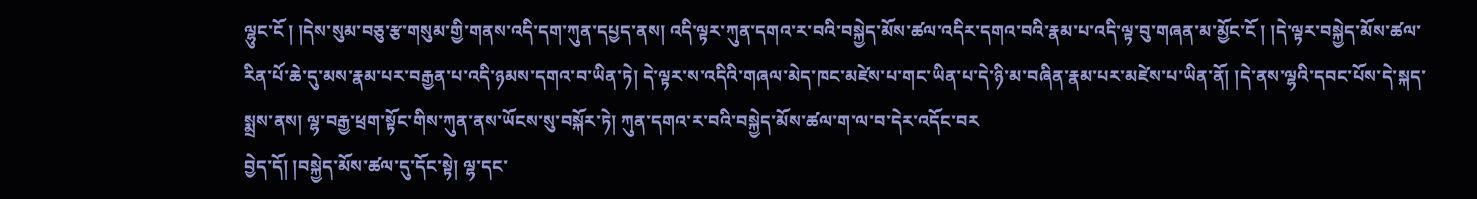ལྷུང་ངོ ། །དེས་སུམ་བཅུ་རྩ་གསུམ་གྱི་གནས་འདི་དག་ཀུན་དཔྱད་ནས། འདི་ལྟར་ཀུན་དགའ་ར་བའི་བསྐྱེད་མོས་ཚལ་འདིར་དགའ་བའི་རྣམ་པ་འདི་ལྟ་བུ་གཞན་མ་མྱོང་ངོ ། །དེ་ལྟར་བསྐྱེད་མོས་ཚལ་རིན་པོ་ཆེ་དུ་མས་རྣམ་པར་བརྒྱན་པ་འདི་ཉམས་དགའ་བ་ཡིན་ཏེ། དེ་ལྟར་ས་འདིའི་གཞལ་མེད་ཁང་མཛེས་པ་གང་ཡིན་པ་དེ་ཉི་མ་བཞིན་རྣམ་པར་མཛེས་པ་ཡིན་ནོ། །དེ་ནས་ལྷའི་དབང་པོས་དེ་སྐད་སྨྲས་ནས། ལྷ་བརྒྱ་ཕྲག་སྟོང་གིས་ཀུན་ནས་ཡོངས་སུ་བསྐོར་ཏེ། ཀུན་དགའ་ར་བའི་བསྐྱེད་མོས་ཚལ་ག་ལ་བ་དེར་འདོང་བར
བྱེད་དོ། །བསྐྱེད་མོས་ཚལ་དུ་དོང་སྟེ། ལྷ་དང་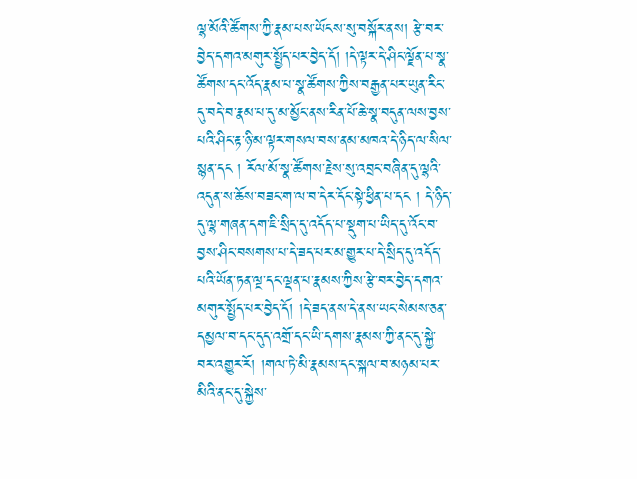ལྷ་མོའི་ཚོགས་ཀྱི་རྣམ་པས་ཡོངས་སུ་བསྐོར་ནས། རྩེ་བར་བྱེད་དགའ་མགུར་སྤྱོད་པར་བྱེད་དོ། །དེ་ལྟར་དེ་ཤིང་ལྗོན་པ་སྣ་ཚོགས་དང་འོད་རྣམ་པ་སྣ་ཚོགས་ཀྱིས་བརྒྱན་པར་ཡུན་རིང་དུ་བདེ་བ་རྣམ་པ་དུ་མ་མྱོང་ནས་རིན་པོ་ཆེ་སྣ་བདུན་ལས་བྱས་པའི་ཤིང་རྟ་ཉི་མ་ལྟར་གསལ་བས་ནམ་མཁའ་དེ་ཉིད་ལ་སིལ་སྙན་དང ། རོལ་མོ་སྣ་ཚོགས་རྗེས་སུ་འབྲང་བཞིན་དུ་ལྷའི་འདུན་ས་ཆོས་བཟང་ག་ལ་བ་དེར་དོང་སྟེ་ཕྱིན་པ་དང ། དེ་ཉིད་དུ་ལྷ་གཞན་དག་ཇི་སྲིད་དུ་འདོད་པ་སྡུག་པ་ཡིད་དུ་འོང་བ་བྱས་ཤིང་བསགས་པ་དེ་ཟད་པར་མ་གྱུར་པ་དེ་སྲིད་དུ་འདོད་པའི་ཡོན་ཏན་ལྔ་དང་ལྡན་པ་རྣམས་ཀྱིས་རྩེ་བར་བྱེད་དགའ་མགུར་སྤྱོད་པར་བྱེད་དོ། །དེ་ཟད་ནས་དེ་ནས་ཡང་སེམས་ཅན་དམྱལ་བ་དང་དུད་འགྲོ་དང་ཡི་དགས་རྣམས་ཀྱི་ནང་དུ་སྐྱེ་བར་འགྱུར་རོ། །གལ་ཏེ་མི་རྣམས་དང་སྐལ་བ་མཉམ་པར་མིའི་ནང་དུ་སྐྱེས་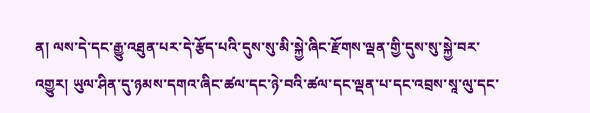ན། ལས་དེ་དང་རྒྱུ་འཐུན་པར་དེ་རྩོད་པའི་དུས་སུ་མི་སྐྱེ་ཞིང་རྫོགས་ལྡན་གྱི་དུས་སུ་སྐྱེ་བར་འགྱུར། ཡུལ་ཤིན་དུ་ཉམས་དགའ་ཞིང་ཚལ་དང་ཉེ་བའི་ཚལ་དང་ལྡན་པ་དང་འབྲས་སཱ་ལུ་དང་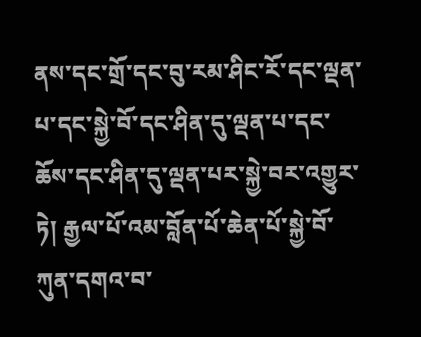ནས་དང་གྲོ་དང་བུ་རམ་ཤིང་རོ་དང་ལྡན་པ་དང་སྐྱེ་བོ་དང་ཤིན་དུ་ལྡན་པ་དང་ཆོས་དང་ཤིན་དུ་ལྡན་པར་སྐྱེ་བར་འགྱུར་ཏེ། རྒྱལ་པོ་འམ་བློན་པོ་ཆེན་པོ་སྐྱེ་བོ་ཀུན་དགའ་བ་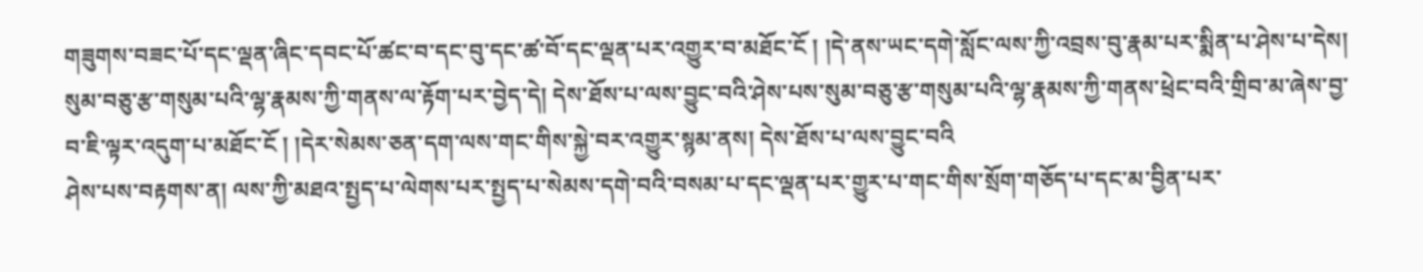གཟུགས་བཟང་པོ་དང་ལྡན་ཞིང་དབང་པོ་ཚང་བ་དང་བུ་དང་ཚ་བོ་དང་ལྡན་པར་འགྱུར་བ་མཐོང་ངོ ། །དེ་ནས་ཡང་དགེ་སློང་ལས་ཀྱི་འབྲས་བུ་རྣམ་པར་སྨིན་པ་ཤེས་པ་དེས། སུམ་བཅུ་རྩ་གསུམ་པའི་ལྷ་རྣམས་ཀྱི་གནས་ལ་རྟོག་པར་བྱེད་དེ། དེས་ཐོས་པ་ལས་བྱུང་བའི་ཤེས་པས་སུམ་བཅུ་རྩ་གསུམ་པའི་ལྷ་རྣམས་ཀྱི་གནས་ཕྲེང་བའི་གྲིབ་མ་ཞེས་བྱ་བ་ཇི་ལྟར་འདུག་པ་མཐོང་ངོ ། །དེར་སེམས་ཅན་དག་ལས་གང་གིས་སྐྱེ་བར་འགྱུར་སྙམ་ནས། དེས་ཐོས་པ་ལས་བྱུང་བའི
ཤེས་པས་བརྟགས་ན། ལས་ཀྱི་མཐའ་སྤྱད་པ་ལེགས་པར་སྤྱད་པ་སེམས་དགེ་བའི་བསམ་པ་དང་ལྡན་པར་གྱུར་པ་གང་གིས་སྲོག་གཅོད་པ་དང་མ་བྱིན་པར་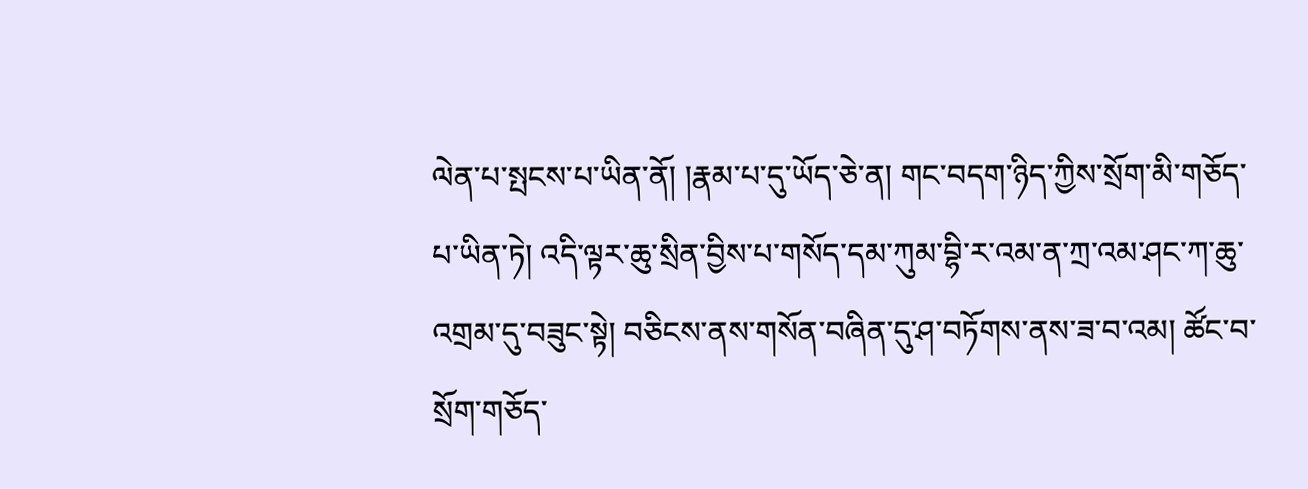ལེན་པ་སྤངས་པ་ཡིན་ནོ། །རྣམ་པ་དུ་ཡོད་ཅེ་ན། གང་བདག་ཉིད་ཀྱིས་སྲོག་མི་གཅོད་པ་ཡིན་ཏེ། འདི་ལྟར་ཆུ་སྲིན་བྱིས་པ་གསོད་དམ་ཀུམ་བྷི་ར་འམ་ན་ཀྲ་འམ་ཤང་ཀ་ཆུ་འགྲམ་དུ་བཟུང་སྟེ། བཅིངས་ནས་གསོན་བཞིན་དུ་ཤ་བཏོགས་ནས་ཟ་བ་འམ། ཚོང་བ་སྲོག་གཅོད་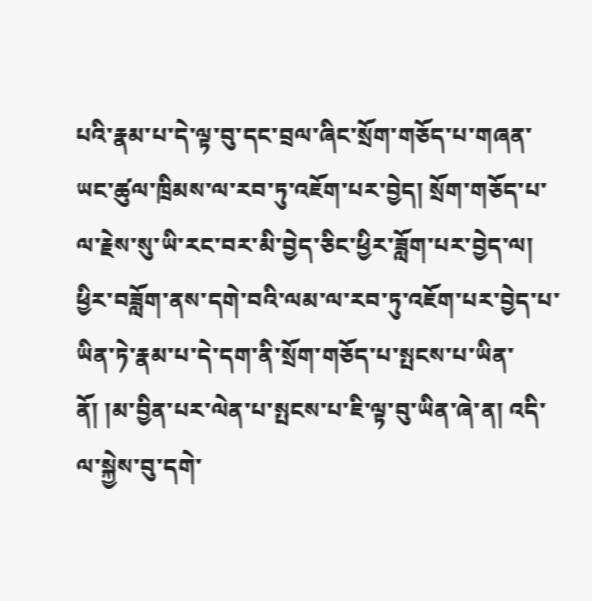པའི་རྣམ་པ་དེ་ལྟ་བུ་དང་བྲལ་ཞིང་སྲོག་གཅོད་པ་གཞན་ཡང་ཚུལ་ཁྲིམས་ལ་རབ་ཏུ་འཇོག་པར་བྱེད། སྲོག་གཅོད་པ་ལ་རྗེས་སུ་ཡི་རང་བར་མི་བྱེད་ཅིང་ཕྱིར་ཟློག་པར་བྱེད་ལ། ཕྱིར་བཟློག་ནས་དགེ་བའི་ལམ་ལ་རབ་ཏུ་འཇོག་པར་བྱེད་པ་ཡིན་ཏེ་རྣམ་པ་དེ་དག་ནི་སྲོག་གཅོད་པ་སྤངས་པ་ཡིན་ནོ། །མ་བྱིན་པར་ལེན་པ་སྤངས་པ་ཇི་ལྟ་བུ་ཡིན་ཞེ་ན། འདི་ལ་སྐྱེས་བུ་དགེ་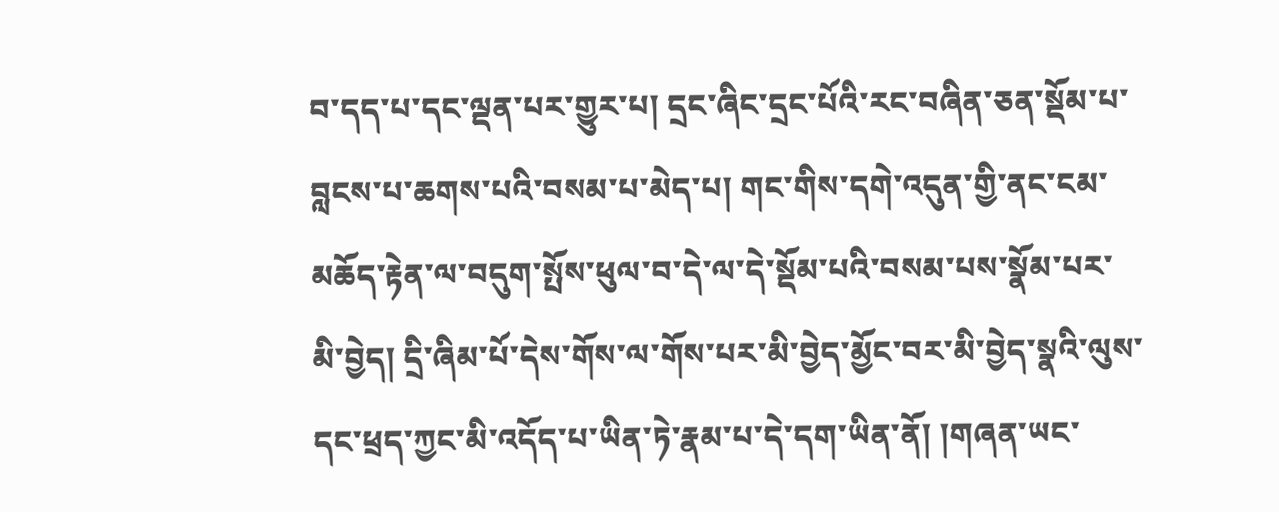བ་དད་པ་དང་ལྡན་པར་གྱུར་པ། དྲང་ཞིང་དྲང་པོའི་རང་བཞིན་ཅན་སྡོམ་པ་བླངས་པ་ཆགས་པའི་བསམ་པ་མེད་པ། གང་གིས་དགེ་འདུན་གྱི་ནང་ངམ་མཆོད་རྟེན་ལ་བདུག་སྤོས་ཕུལ་བ་དེ་ལ་དེ་སྡོམ་པའི་བསམ་པས་སྣོམ་པར་མི་བྱེད། དྲི་ཞིམ་པོ་དེས་གོས་ལ་གོས་པར་མི་བྱེད་མྱོང་བར་མི་བྱེད་སྣའི་ལུས་དང་ཕྲད་ཀྱང་མི་འདོད་པ་ཡིན་ཏེ་རྣམ་པ་དེ་དག་ཡིན་ནོ། །གཞན་ཡང་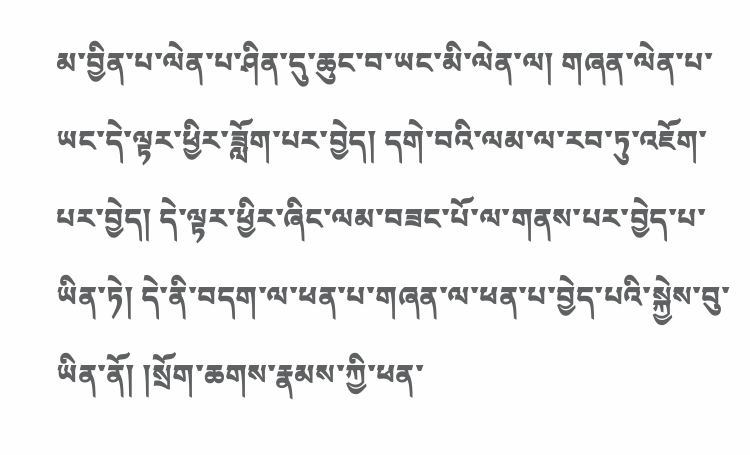མ་བྱིན་པ་ལེན་པ་ཤིན་དུ་ཆུང་བ་ཡང་མི་ལེན་ལ། གཞན་ལེན་པ་ཡང་དེ་ལྟར་ཕྱིར་ཟློག་པར་བྱེད། དགེ་བའི་ལམ་ལ་རབ་ཏུ་འཇོག་པར་བྱེད། དེ་ལྟར་ཕྱིར་ཞིང་ལམ་བཟང་པོ་ལ་གནས་པར་བྱེད་པ་ཡིན་ཏེ། དེ་ནི་བདག་ལ་ཕན་པ་གཞན་ལ་ཕན་པ་བྱེད་པའི་སྐྱེས་བུ་ཡིན་ནོ། །སྲོག་ཆགས་རྣམས་ཀྱི་ཕན་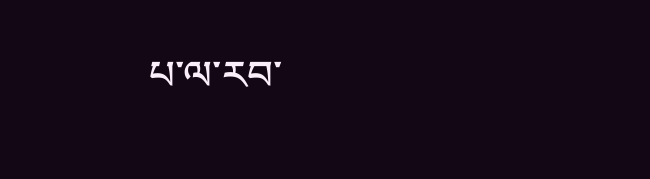པ་ལ་རབ་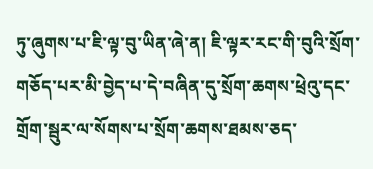ཏུ་ཞུགས་པ་ཇི་ལྟ་བུ་ཡིན་ཞེ་ན། ཇི་ལྟར་རང་གི་བུའི་སྲོག་གཅོད་པར་མི་བྱེད་པ་དེ་བཞིན་དུ་སྲོག་ཆགས་ཕྲེའུ་དང་གྲོག་སྦུར་ལ་སོགས་པ་སྲོག་ཆགས་ཐམས་ཅད་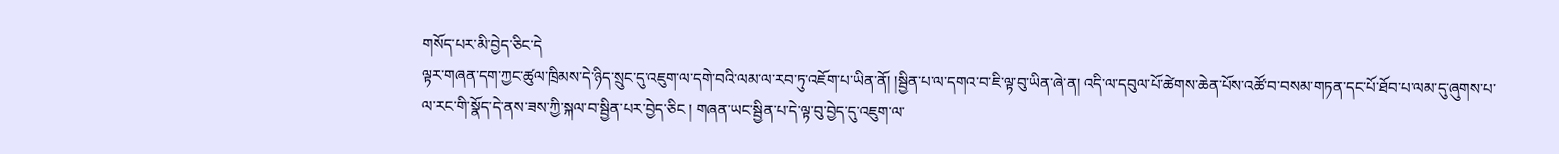གསོད་པར་མི་བྱེད་ཅིང་དེ
ལྟར་གཞན་དག་ཀྱང་ཚུལ་ཁྲིམས་དེ་ཉིད་སྲུང་དུ་འཇུག་ལ་དགེ་བའི་ལམ་ལ་རབ་ཏུ་འཇོག་པ་ཡིན་ནོ། །སྦྱིན་པ་ལ་དགའ་བ་ཇི་ལྟ་བུ་ཡིན་ཞེ་ན། འདི་ལ་དབུལ་པོ་ཚེགས་ཆེན་པོས་འཚོ་བ་བསམ་གཏན་དང་པོ་ཐོབ་པ་ལམ་དུ་ཞུགས་པ་ལ་རང་གི་སྣོད་དེ་ནས་ཟས་ཀྱི་སྐལ་བ་སྦྱིན་པར་བྱེད་ཅིང ། གཞན་ཡང་སྦྱིན་པ་དེ་ལྟ་བུ་བྱེད་དུ་འཇུག་ལ་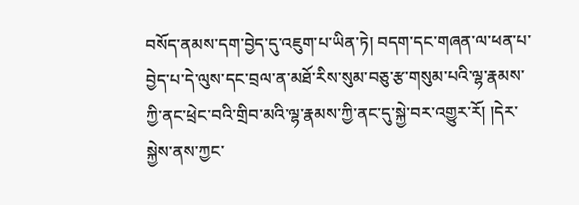བསོད་ནམས་དག་བྱེད་དུ་འཇུག་པ་ཡིན་ཏེ། བདག་དང་གཞན་ལ་ཕན་པ་བྱེད་པ་དེ་ལུས་དང་བྲལ་ན་མཐོ་རིས་སུམ་བཅུ་རྩ་གསུམ་པའི་ལྷ་རྣམས་ཀྱི་ནང་ཕྲེང་བའི་གྲིབ་མའི་ལྷ་རྣམས་ཀྱི་ནང་དུ་སྐྱེ་བར་འགྱུར་རོ། །དེར་སྐྱེས་ནས་ཀྱང་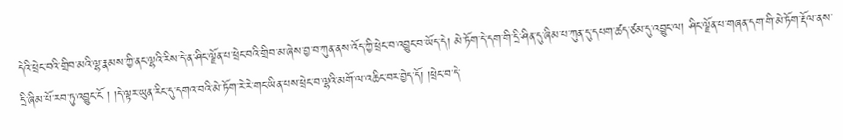དེའི་ཕྲེང་བའི་གྲིབ་མའི་ལྷ་རྣམས་ཀྱི་ནང་ལྷའི་རིས་དེ་ན་ཤིང་ལྗོན་པ་ཕྲེང་བའི་གྲིབ་མ་ཞེས་བྱ་བ་ཀུན་ནས་འོད་ཀྱི་ཕྲེང་བ་འབྱུང་བ་ཡོད་དེ། མེ་ཏོག་དེ་དག་གི་དྲི་ཤིན་དུ་ཞིམ་པ་ཀུན་དུ་དཔག་ཚད་ཙམ་དུ་འབྱུང་ལ། ཤིང་ལྗོན་པ་གཞན་དག་གི་མེ་ཏོག་རྡོལ་ནས་དྲི་ཞིམ་པོ་རབ་ཏུ་འབྱུང་ངོ ། །དེ་ལྟར་ཡུན་རིང་དུ་དགའ་བའི་མེ་ཏོག་རེ་རེ་གང་ཡིན་པས་ཕྲེང་བ་ལྷའི་མགོ་ལ་འཆིང་བར་བྱེད་དོ། །ཕྲེང་བ་དེ་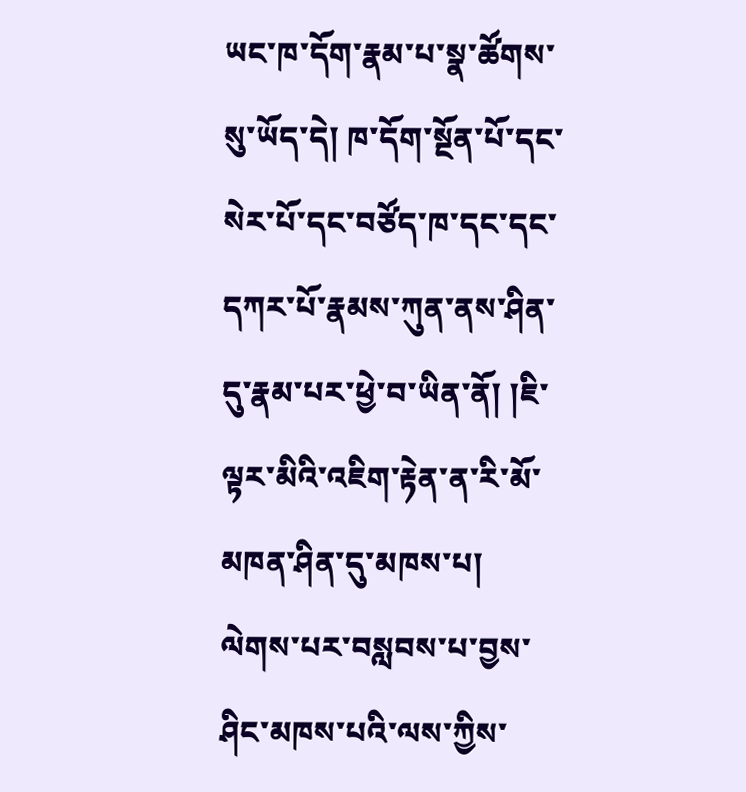ཡང་ཁ་དོག་རྣམ་པ་སྣ་ཚོགས་སུ་ཡོད་དེ། ཁ་དོག་སྔོན་པོ་དང་སེར་པོ་དང་བཙོད་ཁ་དང་དང་དཀར་པོ་རྣམས་ཀུན་ནས་ཤིན་དུ་རྣམ་པར་ཕྱེ་བ་ཡིན་ནོ། །ཇི་ལྟར་མིའི་འཇིག་རྟེན་ན་རི་མོ་མཁན་ཤིན་དུ་མཁས་པ། ལེགས་པར་བསླབས་པ་བྱས་ཤིང་མཁས་པའི་ལས་ཀྱིས་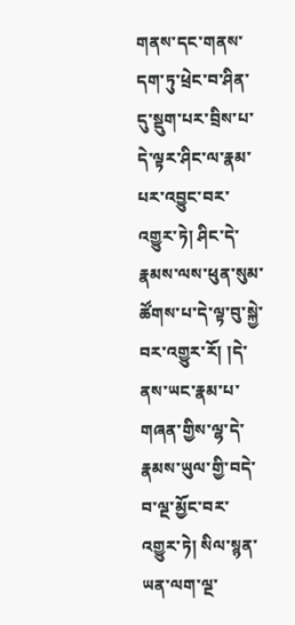གནས་དང་གནས་དག་ཏུ་ཕྲེང་བ་ཤིན་དུ་སྡུག་པར་བྲིས་པ་དེ་ལྟར་ཤིང་ལ་རྣམ་པར་འབྱུང་བར་འགྱུར་ཏེ། ཤིང་དེ་རྣམས་ལས་ཕུན་སུམ་ཚོགས་པ་དེ་ལྟ་བུ་སྐྱེ་བར་འགྱུར་རོ། །དེ་ནས་ཡང་རྣམ་པ་གཞན་གྱིས་ལྷ་དེ་རྣམས་ཡུལ་གྱི་བདེ་བ་ལྔ་མྱོང་བར་འགྱུར་ཏེ། སིལ་སྙན་ཡན་ལག་ལྔ་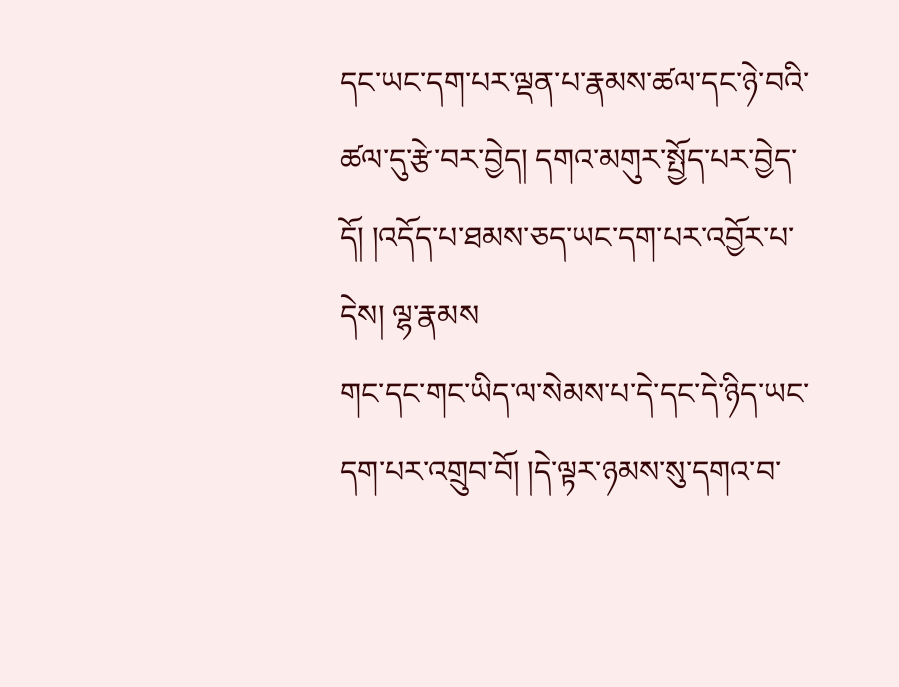དང་ཡང་དག་པར་ལྡན་པ་རྣམས་ཚལ་དང་ཉེ་བའི་ཚལ་དུ་རྩེ་བར་བྱེད། དགའ་མགུར་སྤྱོད་པར་བྱེད་དོ། །འདོད་པ་ཐམས་ཅད་ཡང་དག་པར་འབྱོར་པ་དེས། ལྷ་རྣམས
གང་དང་གང་ཡིད་ལ་སེམས་པ་དེ་དང་དེ་ཉིད་ཡང་དག་པར་འགྲུབ་བོ། །དེ་ལྟར་ཉམས་སུ་དགའ་བ་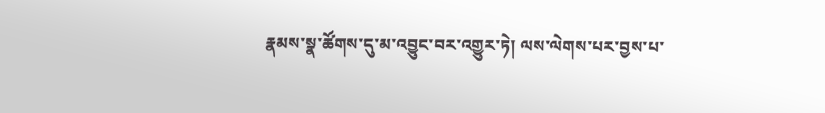རྣམས་སྣ་ཚོགས་དུ་མ་འབྱུང་བར་འགྱུར་ཏེ། ལས་ལེགས་པར་བྱས་པ་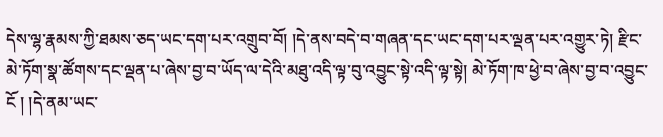དེས་ལྷ་རྣམས་ཀྱི་ཐམས་ཅད་ཡང་དག་པར་འགྲུབ་བོ། །དེ་ནས་བདེ་བ་གཞན་དང་ཡང་དག་པར་ལྡན་པར་འགྱུར་ཏེ། རྫིང་མེ་ཏོག་སྣ་ཚོགས་དང་ལྡན་པ་ཞེས་བྱ་བ་ཡོད་ལ་དེའི་མཐུ་འདི་ལྟ་བུ་འབྱུང་སྟེ་འདི་ལྟ་སྟེ། མེ་ཏོག་ཁ་ཕྱེ་བ་ཞེས་བྱ་བ་འབྱུང་ངོ ། །དེ་ནམ་ཡང་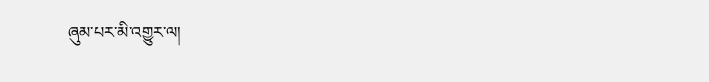ཞུམ་པར་མི་འགྱུར་ལ།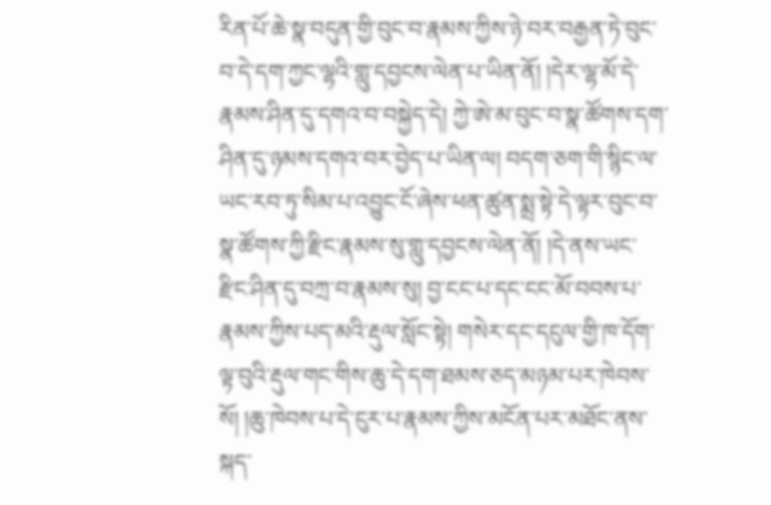རིན་པོ་ཆེ་སྣ་བདུན་གྱི་བུང་བ་རྣམས་ཀྱིས་ཉེ་བར་བརྒྱན་ཏེ་བུང་བ་དེ་དག་ཀྱང་ལྷའི་གླུ་དབྱངས་ལེན་པ་ཡིན་ནོ། །དེར་ལྷ་མོ་དེ་རྣམས་ཤིན་དུ་དགའ་བ་བསྐྱེད་དེ། ཀྱེ་ཨེ་མ་བུང་བ་སྣ་ཚོགས་དག་ཤིན་དུ་ཉམས་དགའ་བར་བྱེད་པ་ཡིན་ལ། བདག་ཅག་གི་སྙིང་ལ་ཡང་རབ་ཏུ་སིམ་པ་འབྱུང་ངོ་ཞེས་ཕན་ཚུན་སྨྲ་སྟེ་དེ་ལྟར་བུང་བ་སྣ་ཚོགས་ཀྱི་རྫིང་རྣམས་སུ་གླུ་དབྱངས་ལེན་ནོ། །དེ་ནས་ཡང་རྫིང་ཤིན་དུ་བཀྲ་བ་རྣམས་སུ། བྱ་ངང་པ་དང་ངང་མོ་བབས་པ་རྣམས་ཀྱིས་པད་མའི་རྡུལ་སློང་སྟེ། གསེར་དང་དངུལ་གྱི་ཁ་དོག་ལྟ་བུའི་རྡུལ་གང་གིས་ཆུ་དེ་དག་ཐམས་ཅད་མཉམ་པར་ཁེབས་སོ། །ཆུ་ཁེབས་པ་དེ་ངུར་པ་རྣམས་ཀྱིས་མངོན་པར་མཐོང་ནས་སྐད་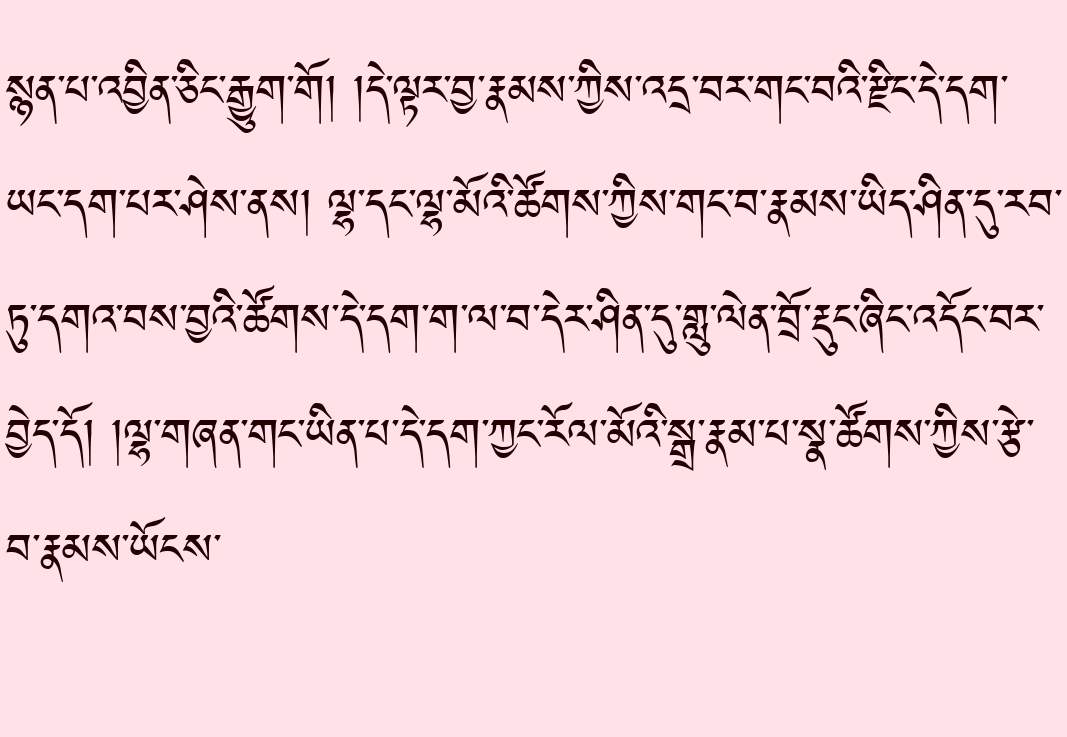སྙན་པ་འབྱིན་ཅིང་རྒྱུག་གོ། །དེ་ལྟར་བྱ་རྣམས་ཀྱིས་འདྲ་བར་གང་བའི་རྫིང་དེ་དག་ཡང་དག་པར་ཤེས་ནས། ལྷ་དང་ལྷ་མོའི་ཚོགས་ཀྱིས་གང་བ་རྣམས་ཡིད་ཤིན་དུ་རབ་ཏུ་དགའ་བས་བྱའི་ཚོགས་དེ་དག་ག་ལ་བ་དེར་ཤིན་དུ་གླུ་ལེན་བྲོ་རྡུང་ཞིང་འདོང་བར་བྱེད་དོ། །ལྷ་གཞན་གང་ཡིན་པ་དེ་དག་ཀྱང་རོལ་མོའི་སྒྲ་རྣམ་པ་སྣ་ཚོགས་ཀྱིས་རྩེ་བ་རྣམས་ཡོངས་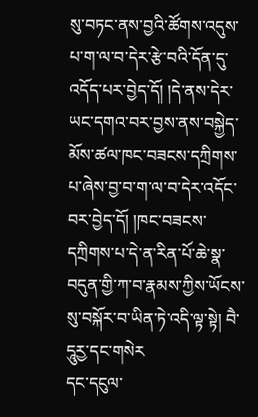སུ་བཏང་ནས་བྱའི་ཚོགས་འདུས་པ་ག་ལ་བ་དེར་རྩེ་བའི་དོན་དུ་འདོད་པར་བྱེད་དོ། །དེ་ནས་དེར་ཡང་དགའ་བར་བྱས་ནས་བསྐྱེད་མོས་ཚལ་ཁང་བཟངས་དཀྲིགས་པ་ཞེས་བྱ་བ་ག་ལ་བ་དེར་འདོང་བར་བྱེད་དོ། །ཁང་བཟངས་དཀྲིགས་པ་དེ་ན་རིན་པོ་ཆེ་སྣ་བདུན་གྱི་ཀ་བ་རྣམས་ཀྱིས་ཡོངས་སུ་བསྐོར་བ་ཡིན་ཏེ་འདི་ལྟ་སྟེ། བཻ་དཱུརྱ་དང་གསེར
དང་དངུལ་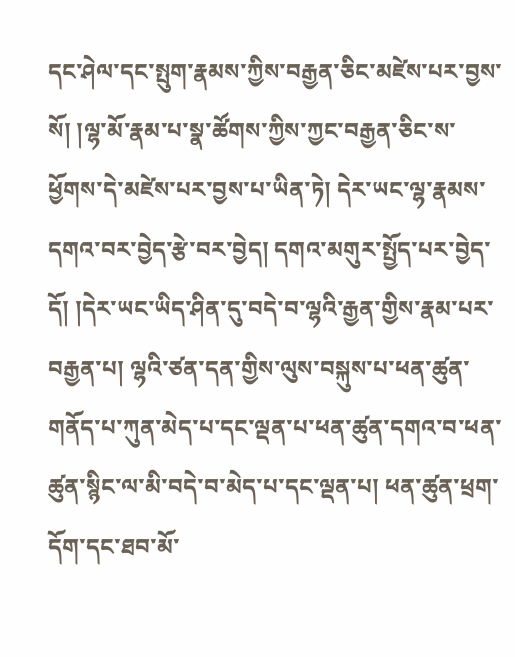དང་ཤེལ་དང་སྤུག་རྣམས་ཀྱིས་བརྒྱན་ཅིང་མཛེས་པར་བྱས་སོ། །ལྷ་མོ་རྣམ་པ་སྣ་ཚོགས་ཀྱིས་ཀྱང་བརྒྱན་ཅིང་ས་ཕྱོགས་དེ་མཛེས་པར་བྱས་པ་ཡིན་ཏེ། དེར་ཡང་ལྷ་རྣམས་དགའ་བར་བྱེད་རྩེ་བར་བྱེད། དགའ་མགུར་སྤྱོད་པར་བྱེད་དོ། །དེར་ཡང་ཡིད་ཤིན་དུ་བདེ་བ་ལྷའི་རྒྱན་གྱིས་རྣམ་པར་བརྒྱན་པ། ལྷའི་ཙན་དན་གྱིས་ལུས་བསྐུས་པ་ཕན་ཚུན་གནོད་པ་ཀུན་མེད་པ་དང་ལྡན་པ་ཕན་ཚུན་དགའ་བ་ཕན་ཚུན་སྙིང་ལ་མི་བདེ་བ་མེད་པ་དང་ལྡན་པ། ཕན་ཚུན་ཕྲག་དོག་དང་ཐབ་མོ་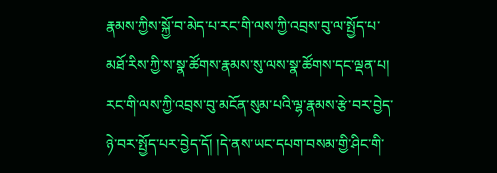རྣམས་ཀྱིས་སྐྱོ་བ་མེད་པ་རང་གི་ལས་ཀྱི་འབྲས་བུ་ལ་སྤྱོད་པ་མཐོ་རིས་ཀྱི་ས་སྣ་ཚོགས་རྣམས་སུ་ལས་སྣ་ཚོགས་དང་ལྡན་པ། རང་གི་ལས་ཀྱི་འབྲས་བུ་མངོན་སུམ་པའི་ལྷ་རྣམས་རྩེ་བར་བྱེད་ཉེ་བར་སྤྱོད་པར་བྱེད་དོ། །དེ་ནས་ཡང་དཔག་བསམ་གྱི་ཤིང་གི་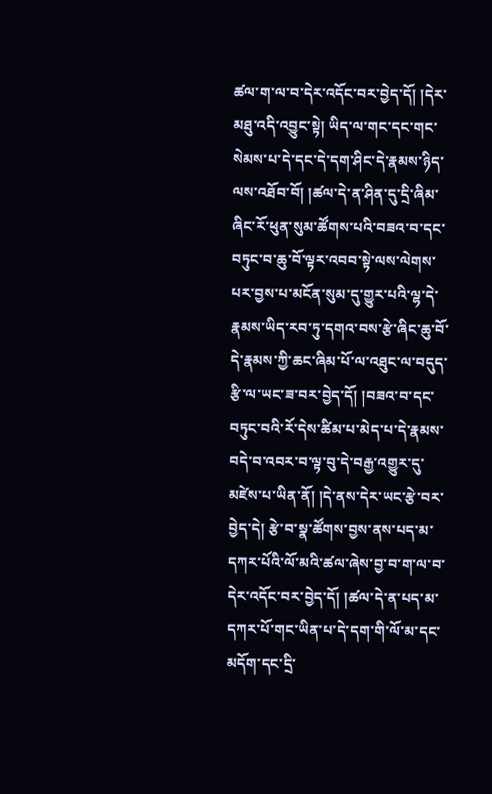ཚལ་ག་ལ་བ་དེར་འདོང་བར་བྱེད་དོ། །དེར་མཐུ་འདི་འབྱུང་སྟེ། ཡིད་ལ་གང་དང་གང་སེམས་པ་དེ་དང་དེ་དག་ཤིང་དེ་རྣམས་ཉིད་ལས་འཐོབ་བོ། །ཚལ་དེ་ན་ཤིན་དུ་དྲི་ཞིམ་ཞིང་རོ་ཕུན་སུམ་ཚོགས་པའི་བཟའ་བ་དང་བཏུང་བ་ཆུ་བོ་ལྟར་འབབ་སྟེ་ལས་ལེགས་པར་བྱས་པ་མངོན་སུམ་དུ་གྱུར་པའི་ལྷ་དེ་རྣམས་ཡིད་རབ་ཏུ་དགའ་བས་རྩེ་ཞིང་ཆུ་བོ་དེ་རྣམས་ཀྱི་ཆང་ཞིམ་པོ་ལ་འཐུང་ལ་བདུད་རྩི་ལ་ཡང་ཟ་བར་བྱེད་དོ། །བཟའ་བ་དང་བཏུང་བའི་རོ་དེས་ཚིམ་པ་མེད་པ་དེ་རྣམས་བདེ་བ་འབར་བ་ལྟ་བུ་དེ་བརྒྱ་འགྱུར་དུ་མཛེས་པ་ཡིན་ནོ། །དེ་ནས་དེར་ཡང་རྩེ་བར་བྱེད་དེ། རྩེ་བ་སྣ་ཚོགས་བྱས་ནས་པད་མ་དཀར་པོའི་ལོ་མའི་ཚལ་ཞེས་བྱ་བ་ག་ལ་བ་དེར་འདོང་བར་བྱེད་དོ། །ཚལ་དེ་ན་པད་མ་དཀར་པོ་གང་ཡིན་པ་དེ་དག་གི་ལོ་མ་དང་མདོག་དང་དྲི་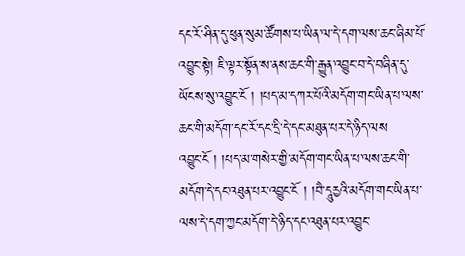དང་རོ་ཤིན་དུ་ཕུན་སུམ་ཚོགས་པ་ཡིན་ལ་དེ་དག་ལས་ཆང་ཞིམ་པོ་འབྱུང་སྟེ། ཇི་ལྟར་སྟོན་ས་ནས་ཆང་གི་རྒྱུན་འབྱུང་བ་དེ་བཞིན་དུ་ཡོངས་སུ་འབྱུང་ངོ ། །པད་མ་དཀར་པོའི་མདོག་གང་ཡིན་པ་ལས་ཆང་གི་མདོག་དང་རོ་དང་དྲི་དེ་དང་མཐུན་པར་དེ་ཉིད་ལས
འབྱུང་ངོ ། །པད་མ་གསེར་གྱི་མདོག་གང་ཡིན་པ་ལས་ཆང་གི་མདོག་དེ་དང་འཐུན་པར་འབྱུང་ངོ ། །བཻ་དཱུརྱའི་མདོག་གང་ཡིན་པ་ལས་དེ་དག་ཀྱང་མདོག་དེ་ཉིད་དང་འཐུན་པར་འབྱུང་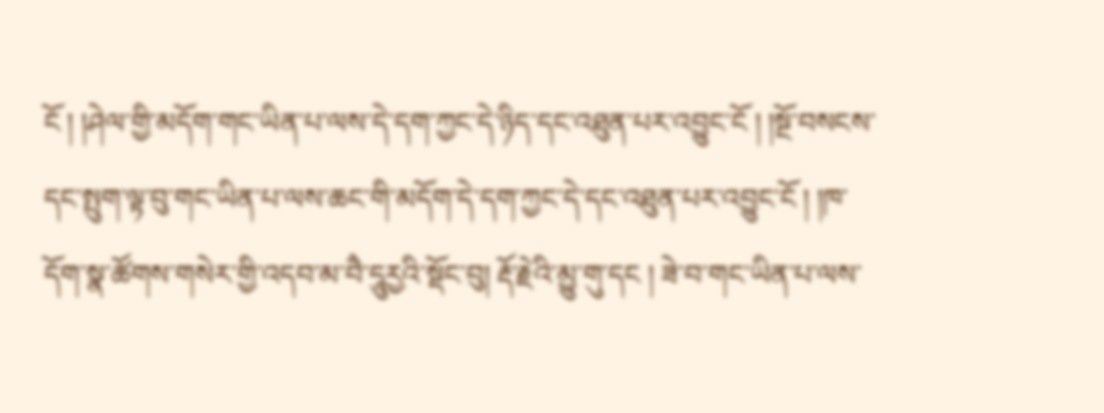ངོ ། །ཤེལ་གྱི་མདོག་གང་ཡིན་པ་ལས་དེ་དག་ཀྱང་དེ་ཉིད་དང་འཐུན་པར་འབྱུང་ངོ ། །སྔོ་བསངས་དང་སྤུག་ལྟ་བུ་གང་ཡིན་པ་ལས་ཆང་གི་མདོག་དེ་དག་ཀྱང་དེ་དང་འཐུན་པར་འབྱུང་ངོ ། །ཁ་དོག་སྣ་ཚོགས་གསེར་གྱི་འདབ་མ་བཻ་དཱུརྱའི་སྡོང་བུ། རྡོ་རྗེའི་མྱུ་གུ་དང ། ཟེ་བ་གང་ཡིན་པ་ལས་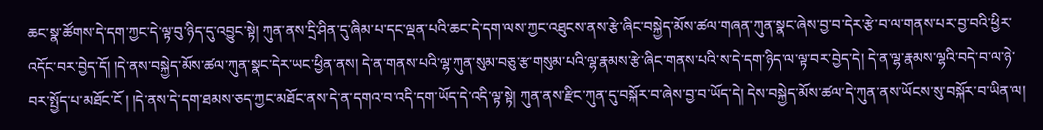ཆང་སྣ་ཚོགས་དེ་དག་ཀྱང་དེ་ལྟ་བུ་ཉིད་དུ་འབྱུང་སྟེ། ཀུན་ནས་དྲི་ཤིན་དུ་ཞིམ་པ་དང་ལྡན་པའི་ཆང་དེ་དག་ལས་ཀྱང་འཐུངས་ནས་རྩེ་ཞིང་བསྐྱེད་མོས་ཚལ་གཞན་ཀུན་སྣང་ཞེས་བྱ་བ་དེར་རྩེ་བ་ལ་གནས་པར་བྱ་བའི་ཕྱིར་འདོང་བར་བྱེད་དོ། །དེ་ནས་བསྐྱེད་མོས་ཚལ་ཀུན་སྣང་དེར་ཡང་ཕྱིན་ནས། དེ་ན་གནས་པའི་ལྷ་ཀུན་སུམ་བཅུ་རྩ་གསུམ་པའི་ལྷ་རྣམས་རྩེ་ཞིང་གནས་པའི་ས་དེ་དག་ཉིད་ལ་ལྟ་བར་བྱེད་དེ། དེ་ན་ལྷ་རྣམས་ལྷའི་བདེ་བ་ལ་ཉེ་བར་སྤྱོད་པ་མཐོང་ངོ ། །དེ་ནས་དེ་དག་ཐམས་ཅད་ཀྱང་མཐོང་ནས་དེ་ན་དགའ་བ་འདི་དག་ཡོད་དེ་འདི་ལྟ་སྟེ། ཀུན་ནས་རྫིང་ཀུན་དུ་བསྐོར་བ་ཞེས་བྱ་བ་ཡོད་དེ། དེས་བསྐྱེད་མོས་ཚལ་དེ་ཀུན་ནས་ཡོངས་སུ་བསྐོར་བ་ཡིན་ལ།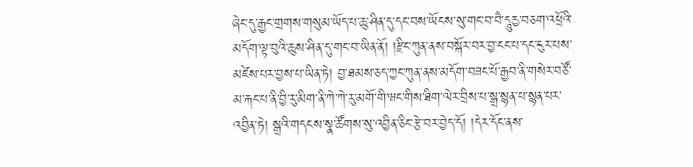ཞེང་དུ་རྒྱང་གྲགས་གསུམ་ཡོད་པ་ཆུ་ཤིན་དུ་དང་བས་ཡོངས་སུ་གང་བ་བཻ་དཱུརྱ་བཅག་འཕྲོའི་མདོག་ལྟ་བུའི་ཆུས་ཤིན་དུ་གང་བ་ཡིན་ནོ། །རྫིང་ཀུན་ནས་བསྐོར་བར་བྱ་ངང་པ་དང་ངུར་པས་མཛེས་པར་བྱས་པ་ཡིན་ཏེ། བྱ་ཐམས་ཅད་ཀྱང་ཀུན་ནས་མདོག་བཟང་པོ་རྒྱབ་ནི་གསེར་བཙོ་མ་རྐང་པ་ནི་བྱི་རུ་མིག་ནི་ཀེ་ཀེ་རུ་མགོ་གི་ཝང་གིས་ཐིག་ལེར་བྲིས་པ་སྒྲ་སྙན་པ་སྙན་པར་འབྱིན་ཏེ། སྒྲའི་གདངས་སྣ་ཚོགས་སུ་འབྱིན་ཅིང་རྩེ་བར་བྱེད་དོ། །དེར་དོང་ནས་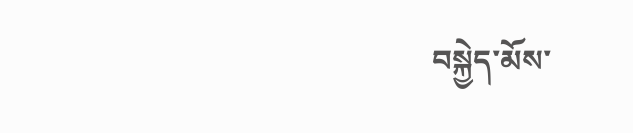བསྐྱེད་མོས་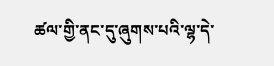ཚལ་གྱི་ནང་དུ་ཞུགས་པའི་ལྷ་དེ་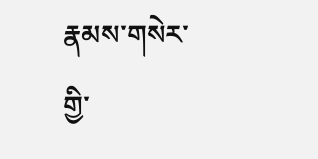རྣམས་གསེར་གྱི་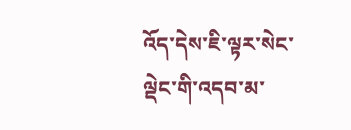འོད་དེས་ཇི་ལྟར་སེང་ལྡེང་གི་འདབ་མ་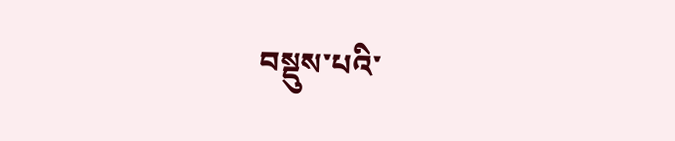བསྡུས་པའི་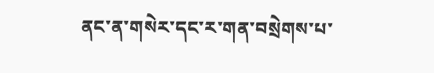ནང་ན་གསེར་དང་ར་གན་བསྲེགས་པ་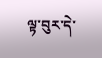ལྟ་བུར་དེ་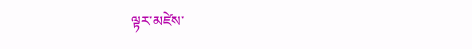ལྟར་མཛེས་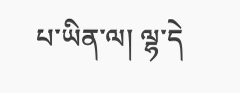པ་ཡིན་ལ། ལྷ་དེ